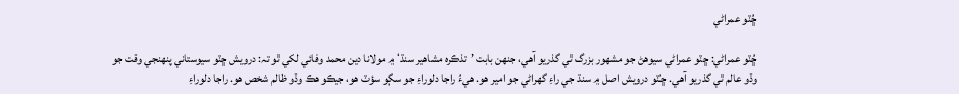ڇُٽو عمراڻي

ڇُٽو عمراڻي: ڇٽو عمراڻي سيوهڻ جو مشھور بزرگ ٿي گذريو آهي، جنهن بابت ’تذڪره مشاهير سنڌ‘ ۾ مولانا دين محمد وفائي لکي ٿو تہ: درويش ڇٽو سيوستاني پنھنجي وقت جو وڏو عالم ٿي گذريو آهي. ڇـُٽو درويش اصل ۾ سنڌ جي راءِ گهراڻي جو امير هو. هيءُ راجا دلوراءِ جو سڳو سؤٽ هو، جيڪو هڪ وڏو ظالم شخص هو. راجا دلوراءِ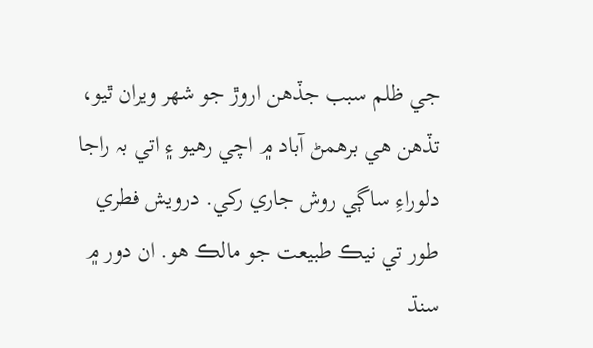جي ظلم سبب جڏهن اروڙ جو شھر ويران ٿيو، تڏهن هي برهمڻ آباد ۾ اچي رهيو ۽ اتي بہ راجا دلوراءِ ساڳي روش جاري رکي. درويش فطري طور تي نيڪ طبيعت جو مالڪ هو. ان دور ۾ سنڌ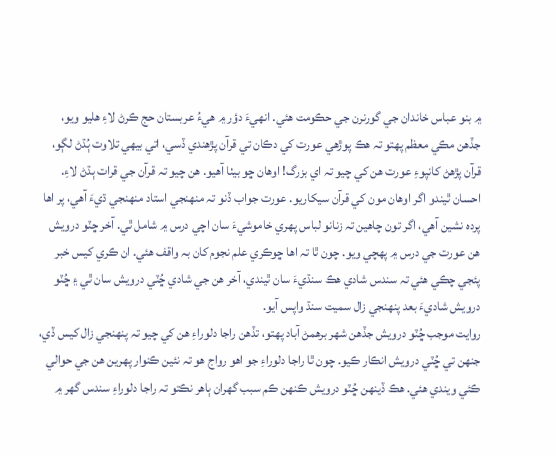۾ بنو عباس خاندان جي گورنرن جي حڪومت هئي. انهيءَ دؤر ۾ هيءُ عربستان حج ڪرڻ لاءِ هليو ويو، جڏهن مڪي معظم پهتو تہ هڪ پوڙهي عورت کي دڪان تي قرآن پڙهندي ڏسي، اتي بيهي تلاوت ٻُڌڻ لڳو، قرآن پڙهڻ کانپوءِ عورت هن کي چيو تہ اي بزرگ! اوهان ڇو بيٺا آهيو. هن چيو تہ قرآن جي قرات ٻڌڻ لاءِ. احسان ٿيندو اگر اوهان مون کي قرآن سيکاريو. عورت جواب ڏنو تہ منهنجي استاد منهنجي ڌيءَ آهي، پر اها پردہ نشين آهي، اگر تون چاهين تہ زنانو لباس پهري خاموشيءَ سان اچي درس ۾ شامل ٿي. آخر ڇٽو درويش هن عورت جي درس ۾ پهچي ويو. چون ٿا تہ اها ڇوڪري علم نجوم کان بہ واقف هئي. ان ڪري کيس خبر پئجي چڪي هئي تہ سندس شادي هڪ سنڌيءَ سان ٿيندي، آخر هن جي شادي ڇُٽي درويش سان ٿي ۽ ڇُٽو درويش شاديءَ بعد پنھنجي زال سميت سنڌ واپس آيو.
روايت موجب ڇُٽو درويش جڏهن شھر برهمڻ آباد پهتو، تڏهن راجا دلوراءِ هن کي چيو تہ پنھنجي زال کيس ڏي، جنهن تي ڇُٽي درويش انڪار ڪيو. چون ٿا راجا دلوراءِ جو اهو رواج هو تہ نئين ڪنوار پهرين هن جي حوالي ڪئي ويندي هئي. هڪ ڏينهن ڇُٽو درويش ڪنهن ڪم سبب گهران ٻاهر نڪتو تہ راجا دلوراءِ سندس گهر ۾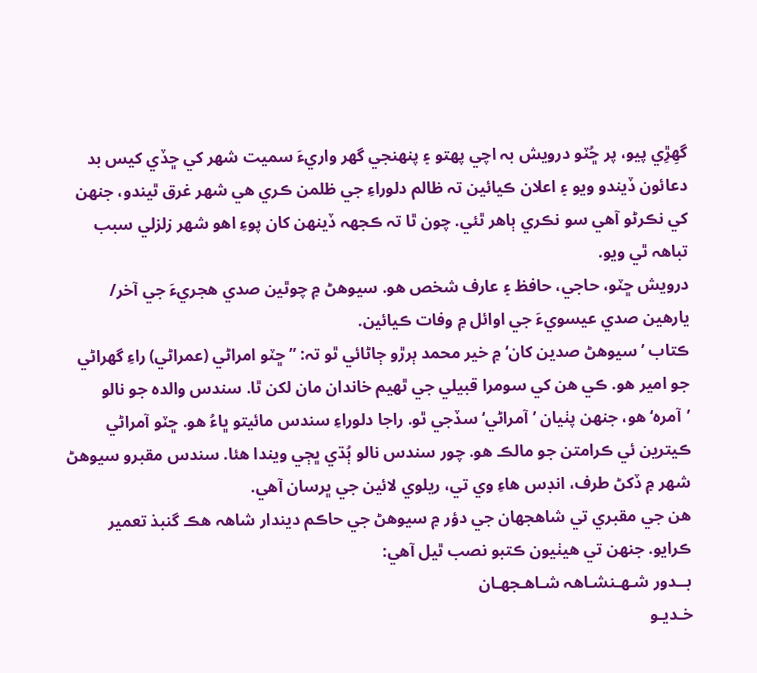گهِڙِي پيو، پر ڇُٽو درويش بہ اچي پهتو ۽ پنھنجي گهر واريءَ سميت شھر کي ڇڏي کيس بد دعائون ڏيندو ويو ۽ اعلان ڪيائين تہ ظالم دلوراءِ جي ظلمن ڪري هي شھر غرق ٿيندو، جنهن کي نڪرڻو آهي سو نڪري ٻاهر ٿئي. چون ٿا تہ ڪجهہ ڏينهن کان پوءِ اهو شھر زلزلي سبب تباھہ ٿي ويو.
درويش ڇٽو، حاجي، حافظ ۽ عارف شخص هو. سيوهڻ ۾ چوٿين صدي هجريءَ جي آخر/ يارهين صدي عيسويءَ جي اوائل ۾ وفات ڪيائين.
ڪتاب ’سيوهڻ صدين کان‘ ۾ خير محمد ٻرڙو ڄاڻائي ٿو تہ: ”ڇٽو امراڻي (عمراڻي) راءِ گهراڻي جو امير هو. ڪي هن کي سومرا قبيلي جي ٿھيم خاندان مان لکن ٿا. سندس والدہ جو نالو ’آمره‘ هو، جنهن پٺيان ’آمراڻي‘ سڏجي ٿو. راجا دلوراءِ سندس مائيتو ڀاءُ هو. ڇٽو آمراڻي ڪيترين ئي ڪرامتن جو مالڪ هو. چور سندس نالو ٻُڌي ڀڄي ويندا هئا. سندس مقبرو سيوهڻ شھر ۾ ڏکڻ طرف، انڊس هاءِ وي تي، ريلوي لائين جي ڀرسان آهي.
هن جي مقبري تي شاھجھان جي دؤر ۾ سيوهڻ جي حاڪم ديندار شاھہ هڪ گنبذ تعمير ڪرايو. جنهن تي هيٺيون ڪتبو نصب ٿيل آهي:
بــدور شـهـنشـاھہ شـاهـجهـان
خـديـو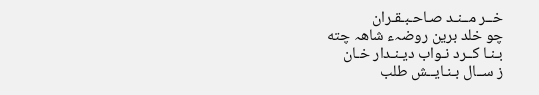خــر مــنـد صـاحـبـقـران
چو خلد برين روضہء شاھہ چته
بـنـا کــرد نـواب ديـنـدار خـان
ز ســال بـنـايــش طلب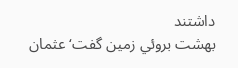داشتند
بھشت بروئي زمين گفت‘ عثمان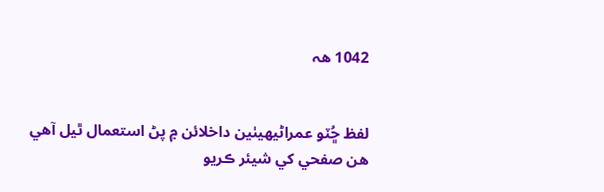1042 ھہ


لفظ ڇُٽو عمراڻيھيٺين داخلائن ۾ پڻ استعمال ٿيل آھي
هن صفحي کي شيئر ڪريو